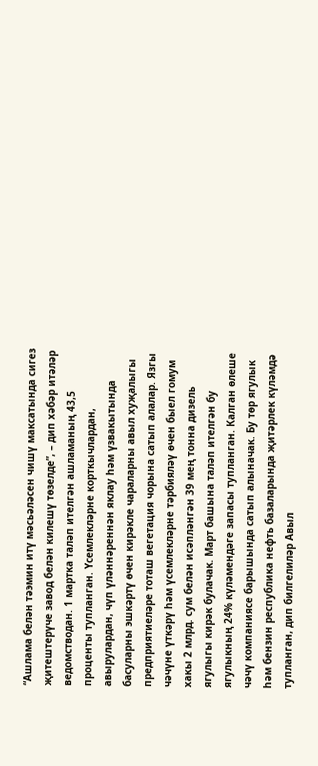“Ашлама белән тәэмин итү мәсьәләсен чишү максатында сигез җитештерүче завод белән килешү төзелде”, – дип хәбәр итәләр ведомстводан. 1 мартка таләп ителгән ашламаның 43,5 проценты тупланган. Үсемлекләрне корткычлардан, авырулардан, чүп үләннәреннән яклау һәм үзвакытында басуларны эшкәртү өчен кирәкле чараларны авыл хуҗалыгы предприятиеләре тоташ вегетация чорына сатып алалар. Язгы чәчүне үткәрү һәм үсемлекләрне тәрбияләү өчен быел гомум хакы 2 млрд. сум белән исәпләнгән 39 мең тонна дизель ягулыгы кирәк булачак. Март башына таләп ителгән бу ягулыкның 24% күләмендәге запасы тупланган. Калган өлеше чәчү компаниясе барышында сатып алыначак. Бу төр ягулык һәм бензин республика нефть базаларында җитәрлек күләмдә тупланган, дип билгелиләр Авыл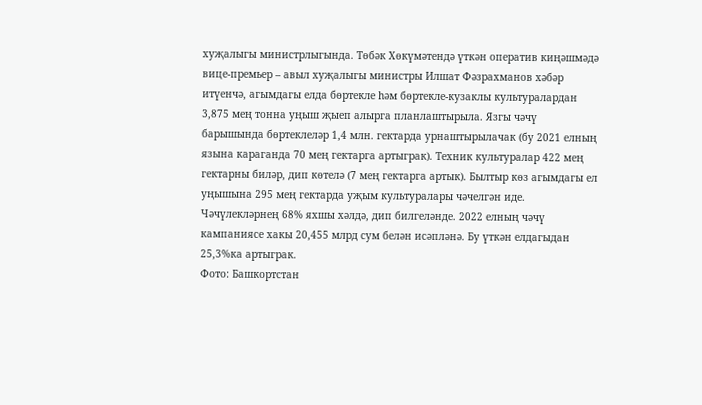хуҗалыгы министрлыгында. Төбәк Хөкүмәтендә үткән оператив киңәшмәдә вице-премьер – авыл хуҗалыгы министры Илшат Фәзрахманов хәбәр итүенчә, агымдагы елда бөртекле һәм бөртекле-кузаклы культуралардан 3,875 мең тонна уңыш җыеп алырга планлаштырыла. Язгы чәчү барышында бөртеклеләр 1,4 млн. гектарда урнаштырылачак (бу 2021 елның язына караганда 70 мең гектарга артыграк). Техник культуралар 422 мең гектарны биләр, дип көтелә (7 мең гектарга артык). Былтыр көз агымдагы ел уңышына 295 мең гектарда уҗым культуралары чәчелгән иде. Чәчүлекләрнең 68% яхшы хәлдә, дип билгеләнде. 2022 елның чәчү кампаниясе хакы 20,455 млрд сум белән исәпләнә. Бу үткән елдагыдан 25,3%ка артыграк.
Фото: Башкортстан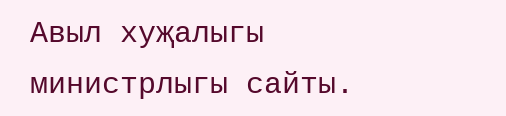Авыл хуҗалыгы министрлыгы сайты.